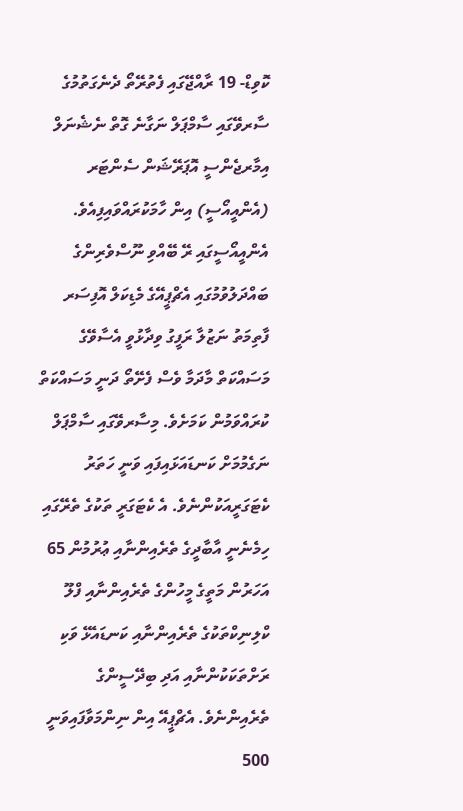ކޮވިޑް- 19 ރާއްޖޭގައި ފެތުރޭތޯ ދެނެގަތުމުގެ ސާރވޭގައި ސާމްޕަލް ނަގާނެ ގޮތް ނެޝެނަލް އިމާރޖެންސީ އޮޕަރޭޝަން ސެންޓަރ (އެންއީއޯސީ) އިން ހާމަކުރައްވައިފިއެވެ.
އެންއީއޯސީގައި ރޭ ބޭއްވި ނޫސްވެރިންގެ ބައްދަލުވުމުގައި އެޗްޕީއޭގެ މެޑިކަލް އޮފިސަރ ފާތިމަތު ނަޒުލާ ރަފީގު ވިދާޅުވީ އެސާވޭގެ މަސައްކަތް މާދަމާ ވެސް ފެށޭތޯ ދަނީ މަސައްކަތް ކުރައްވަމުން ކަމަށެވެ. މިސާރވޭގައި ސާމްޕަލް ނަގެމުމަށް ކަނޑައަޅައިފައި ވަނީ ހަތަރު ކެޓަގަރީއަކުންނެވެ. އެ ކެޓަގަރީ ތަކުގެ ތެރޭގައި ހިމެނެނީ އާބާދީގެ ތެރެއިންނާއި ޢުރުމުން 65 އަހަރުން މަތީގެ މީހުންގެ ތެރެއިންނާއި ފްލޫ ކްލިނިކްތަކުގެ ތެރެއިންނާއި ކަނޑައެޅޭ ވަކި ރަށްތަކަކުންނާއި އަދި ބިދޭސީންގެ ތެރެއިންނެވެ. އެޗްޕީއޭ އިން ނިންމަވާފައިވަނީ 500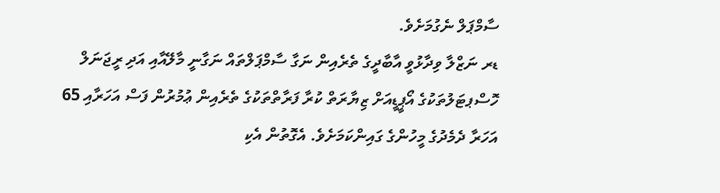ސާމްޕަލް ނެގުމަށެވެ.
ޑރ ނަޒްލާ ވިދާޅުވީ އާބާދީގެ ތެރެއިން ނަގާ ސާމްޕަލްތައް ނަގާނީ މާލޭއާއި އަދި ރީޖަނަލް ހޮސްޕޓަލުތަކުގެ އޯޕީޑީއަށް ޒިޔާރަތް ކުރާ ފަރާތްތަކުގެ ތެރެއިން ޢުމުރުން ފަސް އަހަރާއި 65 އަހަރާ ދެމެދުގެ މީހުންގެ ގައިންކަމަށެވެ. އެގޮތުން އެކި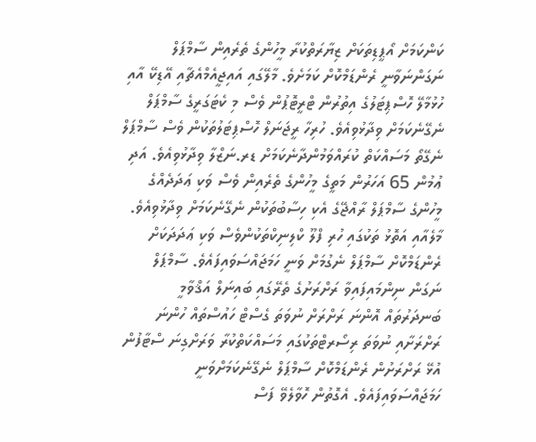ކަންކަމަށް އޯޕީޑިތަކަށް ޒިޔާރަތްކުރާ މީހުންގެ ތެރެއިން ސާމްޕަލް ނަގަންނަވާނީ ރެންޑަމްކޮށް ކަމަށެވެ. މާލޭގައި އައިޖީއެމްއެޗާއި އޭޑިކޭ އާއި ހުޅުމާލޭ ހޮސްޕިޓަލުގެ އިތުރުން ޓްރީޓޮޕުން ވެސް މި ކެޓަގަރީގެ ސާމްޕަލް ނެގޭނެކަމަށް ވިދާޅުވިއެވެ. ހުރިހާ ރީޖަނަލް ހޮސްޕިޓަލުތަކުން ވެސް ސާމްޕަލް ނެގޭތޯ މަސައްކަތް ކުރައްވަމުންދާނެކަމަށް ޑރ.ނަޒްލާ ވިދާޅުވިއެވެ. އަދި ޢުމުން 65 އަހަރުން މަތީގެ މީހުންގެ ތެރެއިން ވެސް ވަކި ޢަދަދެއްގެ މީހުންގެ ސާމްޕަލް ރާއްޖޭގެ އެކި ހިސާބުތަކުން ނެގޭނެކަމަށް ވިދާޅުވިއެވެ. މާލެއާއި އަތޮޅު ތަކުގައި ހުރި ފްލޫ ކްލިނިކްތަކުންވެސް ވަކި ޢަދަދަކަށް ރެންޑަމްކޮށް ސާމްޕަލް ނެގުމަށް ވަނީ ހަމަޖައްސަވައިފައެވެ. ސާމްޕަލް ނަގަން ނިންމައިފައިވާ ރަށްރަށުގެ ތެރޭގައި ބައިނަލް އަޤްވާމީ ބަނދަރުތައް އޮންނަ ރަށްރަށް ނުވަތަ ގެސްޓް ހައުސްތައް ހުންނަ ރަށްރަށާއި ނުވަތަ ރިސޯރޓްތަކުގައި މަސައްކަތްކުރާ ވަރަށްގިނަ ސްޓާފުން އުޅޭ ރަށްރަށުން ރެންޑަމްކޮށް ސާމްޕަލް ނެގޭނެކަމަށްވަނީ ހަމަޖައްސަވައިފައެވެ. އެގޮތުން ހޮވާލެވޭ ފަސް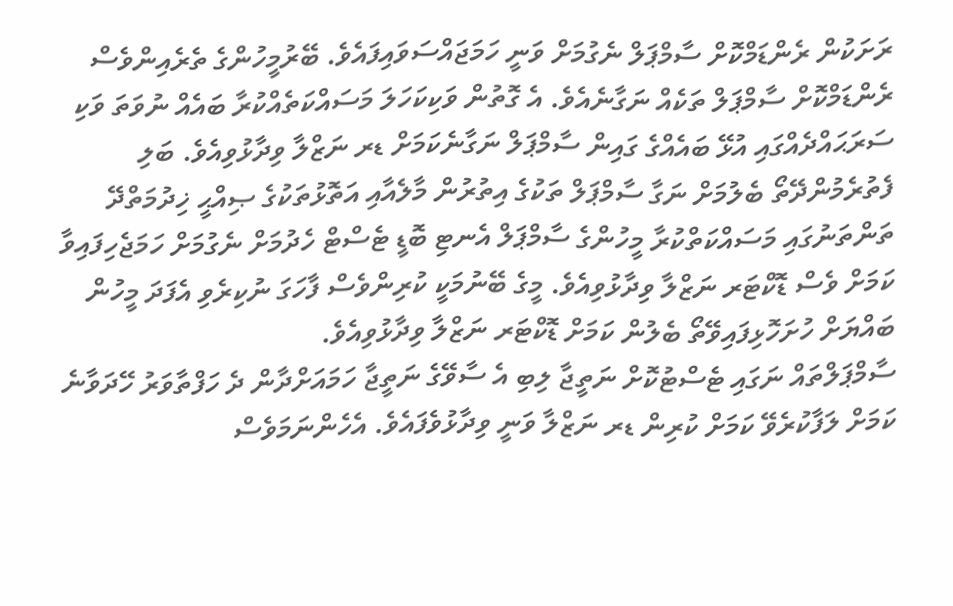ރަށަކުން ރެންޑަމްކޮށް ސާމްޕަލް ނެގުމަށް ވަނީ ހަމަޖައްސަވައިފައެވެ. ބޭރުމީހުންގެ ތެރެއިންވެސް ރެންޑަމްކޮށް ސާމްޕަލް ތަކެއް ނަގާނެއެވެ. އެ ގޮތުން ވަކިކަހަލަ މަސައްކަތެއްކުރާ ބައެއް ނުވަތަ ވަކި ސަރަޙައްދެއްގައި އުޅޭ ބައެއްގެ ގައިން ސާމްޕަލް ނަގާނެކަމަށް ޑރ ނަޒްލާ ވިދާޅުވިއެވެ. ބަލި ފެތުރެމުންދޭތޯ ބެލުމަށް ނަގާ ސާމްޕަލް ތަކުގެ އިތުރުން މާލެއާއި އަތޮޅުތަކުގެ ޞިއްޙީ ޚިދުމަތްދޭ ތަންތަނުގައި މަސައްކަތްކުރާ މީހުންގެ ސާމްޕަލް އެނޓި ބޮޑީ ޓެސްޓް ހެދުމަށް ނެގުމަށް ހަމަޖެހިފައިވާ ކަމަށް ވެސް ޑޮކްޓަރ ނަޒްލާ ވިދާޅުވިއެވެ. މީގެ ބޭނުމަކީ ކުރިންވެސް ފާހަގަ ނުކިރެވި އެފަދަ މީހުން ބައްޔަށް ހުށަހޮޅިފައިވޭތޯ ބެލުން ކަމަށް ޑޮކްޓަރ ނަޒްލާ ވިދާޅުވިއެވެ.
ސާމްޕަލްތައް ނަގައި ޓެސްޓުކޮށް ނަތީޖާ ލިބި އެ ސާވޭގެ ނަތީޖާ ހަމައަށްދާން ދެ ހަފްތާވަރު ހޭދަވާނެ ކަމަށް ލަފާކުރެވޭ ކަމަށް ކުރިން ޑރ ނަޒްލާ ވަނީ ވިދާޅުވެފައެވެ. އެހެންނަމަވެސް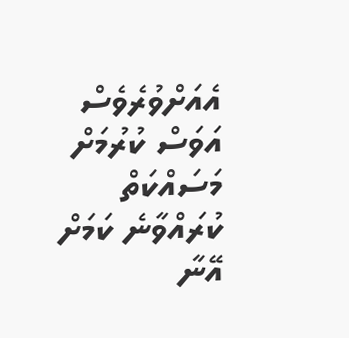އެއަށްވުރެވެސް އަވަސް ކުރުމަށް މަސައްކަތް ކުރައްވާނެ ކަމަށް އޭނާ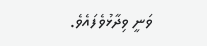ވަނީ ވިދާޅުވެފައެވެ.